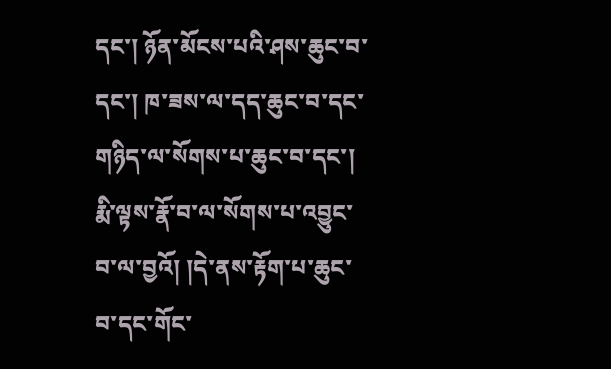དང་། ཉོན་མོངས་པའི་ཤས་ཆུང་བ་དང་། ཁ་ཟས་ལ་དད་ཆུང་བ་དང་གཉིད་ལ་སོགས་པ་ཆུང་བ་དང་། རྨི་ལྟས་རྣོ་བ་ལ་སོགས་པ་འབྱུང་བ་ལ་བྱའོ། །དེ་ནས་རྟོག་པ་ཆུང་བ་དང་གོང་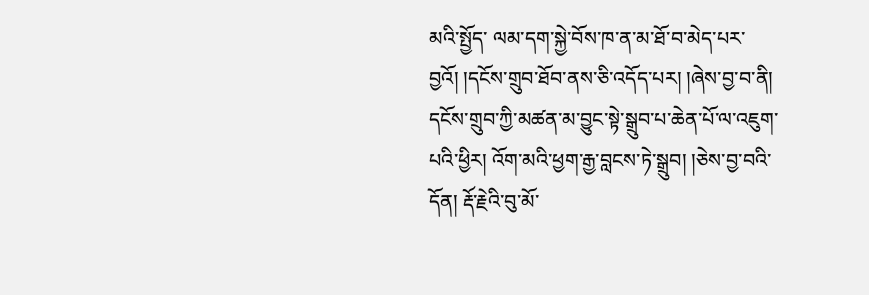མའི་སྤྱོད་ ལམ་དག་སྐྱེ་བོས་ཁ་ན་མ་ཐོ་བ་མེད་པར་བྱའོ། །དངོས་གྲུབ་ཐོབ་ནས་ཅི་འདོད་པར། །ཞེས་བྱ་བ་ནི། དངོས་གྲུབ་ཀྱི་མཚན་མ་བྱུང་སྟེ་སྒྲུབ་པ་ཆེན་པོ་ལ་འཇུག་པའི་ཕྱིར། འོག་མའི་ཕྱག་རྒྱ་བླངས་ཏེ་སྒྲུབ། །ཅེས་བྱ་བའི་དོན། རྡོ་རྗེའི་བུ་མོ་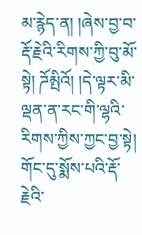མ་རྙེད་ན། །ཞེས་བྱ་བ་རྡོ་རྗེའི་རིགས་ཀྱི་བུ་མོ་སྟེ། ཌོམྤིའོ། །དེ་ལྟར་མི་ལྡན་ན་རང་གི་ལྷའི་རིགས་ཀྱིས་ཀྱང་བྱ་སྟེ། གོང་དུ་སྨོས་པའི་རྡོ་རྗེའི་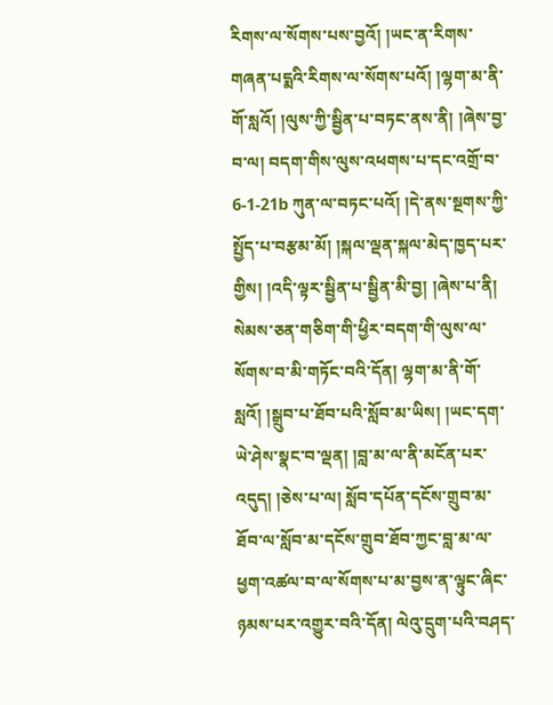རིགས་ལ་སོགས་པས་བྱའོ། །ཡང་ན་རིགས་གཞན་པདྨའི་རིགས་ལ་སོགས་པའོ། །ལྷག་མ་ནི་གོ་སླའོ། །ལུས་ཀྱི་སྦྱིན་པ་བཏང་ནས་ནི། །ཞེས་བྱ་བ་ལ། བདག་གིས་ལུས་འཕགས་པ་དང་འགྲོ་བ་ 6-1-21b ཀུན་ལ་བཏང་པའོ། །དེ་ནས་སྔགས་ཀྱི་སྤྱོད་པ་བརྩམ་མོ། །སྐལ་ལྡན་སྐལ་མེད་ཁྱད་པར་གྱིས། །འདི་ལྟར་སྦྱིན་པ་སྦྱིན་མི་བྱ། །ཞེས་པ་ནི། སེམས་ཅན་གཅིག་གི་ཕྱིར་བདག་གི་ལུས་ལ་སོགས་བ་མི་གཏོང་བའི་དོན། ལྷག་མ་ནི་གོ་སླའོ། །སྒྲུབ་པ་ཐོབ་པའི་སློབ་མ་ཡིས། །ཡང་དག་ ཡེ་ཤེས་སྣང་བ་ལྡན། །བླ་མ་ལ་ནི་མངོན་པར་འདུད། །ཅེས་པ་ལ། སློབ་དཔོན་དངོས་གྲུབ་མ་ཐོབ་ལ་སློབ་མ་དངོས་གྲུབ་ཐོབ་ཀྱང་བླ་མ་ལ་ཕྱག་འཚལ་བ་ལ་སོགས་པ་མ་བྱས་ན་ལྟུང་ཞིང་ཉམས་པར་འགྱུར་བའི་དོན། ལེའུ་དྲུག་པའི་བཤད་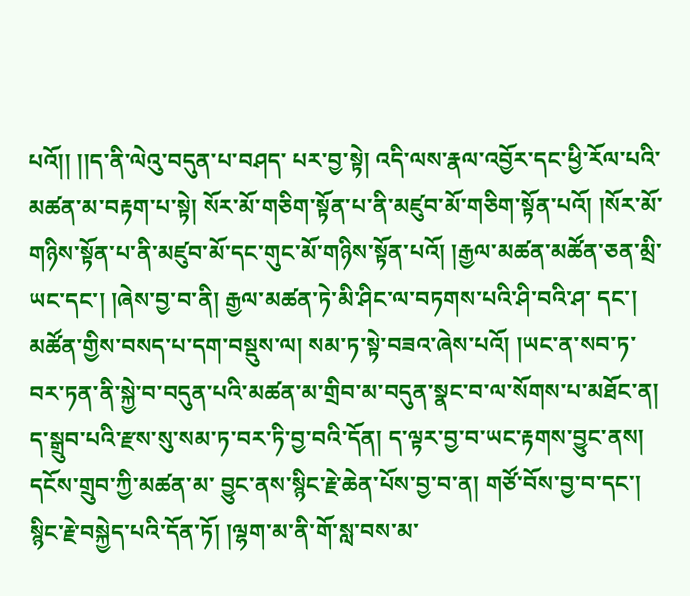པའོ།། །།ད་ནི་ལེའུ་བདུན་པ་བཤད་ པར་བྱ་སྟེ། འདི་ལས་རྣལ་འབྱོར་དང་ཕྱི་རོལ་པའི་མཚན་མ་བརྟག་པ་སྟེ། སོར་མོ་གཅིག་སྟོན་པ་ནི་མཛུབ་མོ་གཅིག་སྟོན་པའོ། །སོར་མོ་གཉིས་སྟོན་པ་ནི་མཛུབ་མོ་དང་གུང་མོ་གཉིས་སྟོན་པའོ། །རྒྱལ་མཚན་མཚོན་ཅན་མྲི་ཡང་དང་། །ཞེས་བྱ་བ་ནི། རྒྱལ་མཚན་ཏེ་མི་ཤིང་ལ་བཏགས་པའི་ཤི་བའི་ཤ་ དང་། མཚོན་གྱིས་བསད་པ་དག་བསྡུས་ལ། སམ་ཏ་སྟེ་བཟའ་ཞེས་པའོ། །ཡང་ན་སབ་ཏ་བར་ཏན་ནི་སྐྱེ་བ་བདུན་པའི་མཚན་མ་གྲིབ་མ་བདུན་སྣང་བ་ལ་སོགས་པ་མཐོང་ན། ད་སྒྲུབ་པའི་རྫས་སུ་སམ་ཏ་བར་ཏི་བྱ་བའི་དོན། ད་ལྟར་བྱ་བ་ཡང་རྟགས་བྱུང་ནས། དངོས་གྲུབ་ཀྱི་མཚན་མ་ བྱུང་ནས་སྙིང་རྗེ་ཆེན་པོས་བྱ་བ་ན། གཙོ་བོས་བྱ་བ་དང་། སྙིང་རྗེ་བསྐྱེད་པའི་དོན་ཏོ། །ལྷག་མ་ནི་གོ་སླ་བས་མ་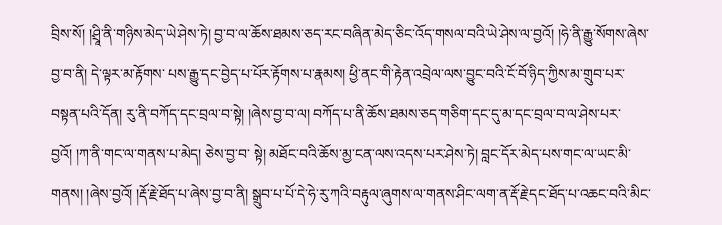བྲིས་སོ། །ཤྲཱི་ནི་གཉིས་མེད་ཡེ་ཤེས་ཏེ། བྱ་བ་ལ་ཆོས་ཐམས་ཅད་རང་བཞིན་མེད་ཅིང་འོད་གསལ་བའི་ཡེ་ཤེས་ལ་བྱའོ། །ཧེ་ནི་རྒྱུ་སོགས་ཞེས་བྱ་བ་ནི། དེ་ལྟར་མ་རྟོགས་ པས་རྒྱུ་དང་བྱེད་པ་པོར་རྟོགས་པ་རྣམས། ཕྱི་ནང་གི་རྟེན་འབྲེལ་ལས་བྱུང་བའི་ངོ་བོ་ཉིད་ཀྱིས་མ་གྲུབ་པར་བསྟན་པའི་དོན། རུ་ནི་བཀོད་དང་བྲལ་བ་སྟེ། །ཞེས་བྱ་བ་ལ། བཀོད་པ་ནི་ཆོས་ཐམས་ཅད་གཅིག་དང་དུ་མ་དང་བྲལ་བ་ལ་ཤེས་པར་བྱའོ། །ཀ་ནི་གང་ལ་གནས་པ་མེད། ཅེས་བྱ་བ་ སྟེ། མཐོང་བའི་ཆོས་མྱ་ངན་ལས་འདས་པར་ཤེས་ཏེ། བླང་དོར་མེད་པས་གང་ལ་ཡང་མི་གནས། །ཞེས་བྱའོ། །རྡོ་རྗེ་ཐོད་པ་ཞེས་བྱ་བ་ནི། སྒྲུབ་པ་པོ་དེ་ཧེ་རུ་ཀའི་བརྟུལ་ཞུགས་ལ་གནས་ཤིང་ལག་ན་རྡོ་རྗེ་དང་ཐོད་པ་འཆང་བའི་མིང་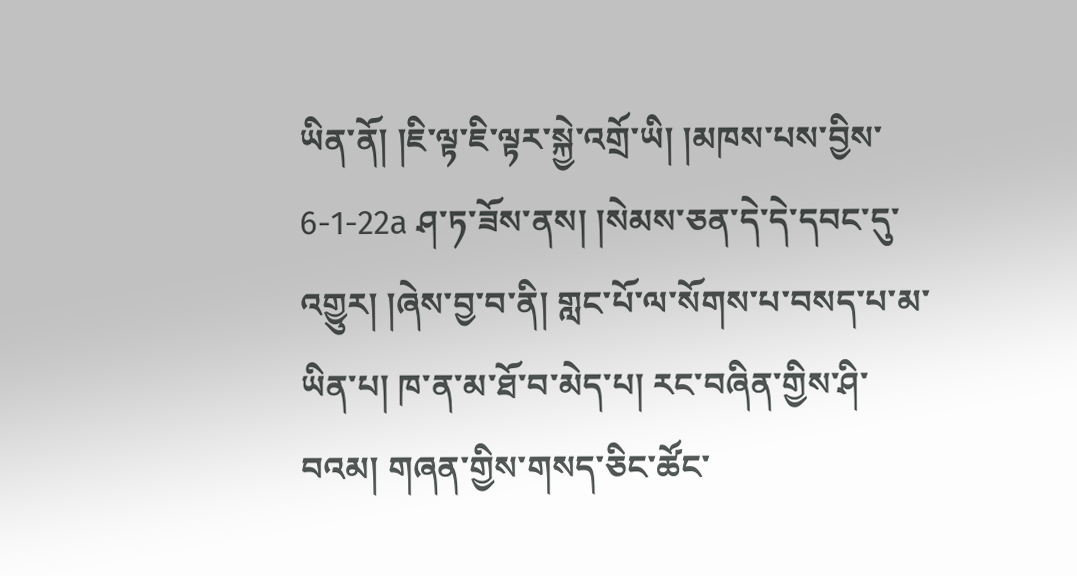ཡིན་ནོ། །ཇི་ལྟ་ཇི་ལྟར་སྐྱེ་འགྲོ་ཡི། །མཁས་པས་བྱིས་ 6-1-22a ཤ་ཏ་ཟོས་ནས། །སེམས་ཅན་དེ་དེ་དབང་དུ་འགྱུར། །ཞེས་བྱ་བ་ནི། གླང་པོ་ལ་སོགས་པ་བསད་པ་མ་ཡིན་པ། ཁ་ན་མ་ཐོ་བ་མེད་པ། རང་བཞིན་གྱིས་ཤི་བའམ། གཞན་གྱིས་གསད་ཅིང་ཚོང་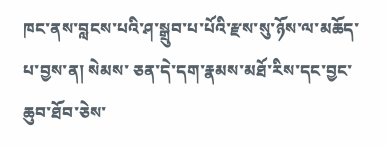ཁང་ནས་བླངས་པའི་ཤ་སྒྲུབ་པ་པོའི་རྫས་སུ་ཉོས་ལ་མཆོད་པ་བྱས་ན། སེམས་ ཅན་དེ་དག་རྣམས་མཐོ་རིས་དང་བྱང་ཆུབ་ཐོབ་ཅེས་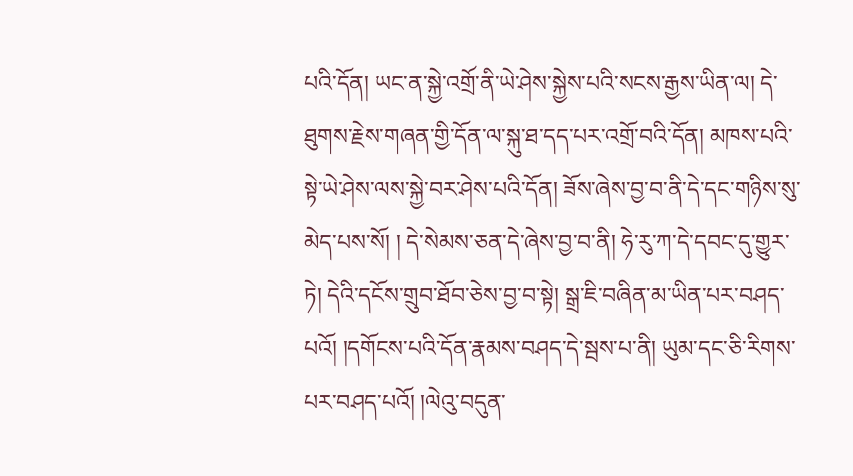པའི་དོན། ཡང་ན་སྐྱེ་འགྲོ་ནི་ཡེ་ཤེས་སྐྱེས་པའི་སངས་རྒྱས་ཡིན་ལ། དེ་ཐུགས་རྗེས་གཞན་གྱི་དོན་ལ་སྐུ་ཐ་དད་པར་འགྲོ་བའི་དོན། མཁས་པའི་སྟེ་ཡེ་ཤེས་ལས་སྐྱེ་བར་ཤེས་པའི་དོན། ཟོས་ཞེས་བྱ་བ་ནི་དེ་དང་གཉིས་སུ་མེད་པས་སོ། ། དེ་སེམས་ཅན་དེ་ཞེས་བྱ་བ་ནི། ཧེ་རུ་ཀ་དེ་དབང་དུ་གྱུར་ཏེ། དེའི་དངོས་གྲུབ་ཐོབ་ཅེས་བྱ་བ་སྟེ། སྒྲ་ཇི་བཞིན་མ་ཡིན་པར་བཤད་པའོ། །དགོངས་པའི་དོན་རྣམས་བཤད་དེ་སྦས་པ་ནི། ཡུམ་དང་ཅི་རིགས་པར་བཤད་པའོ། །ལེའུ་བདུན་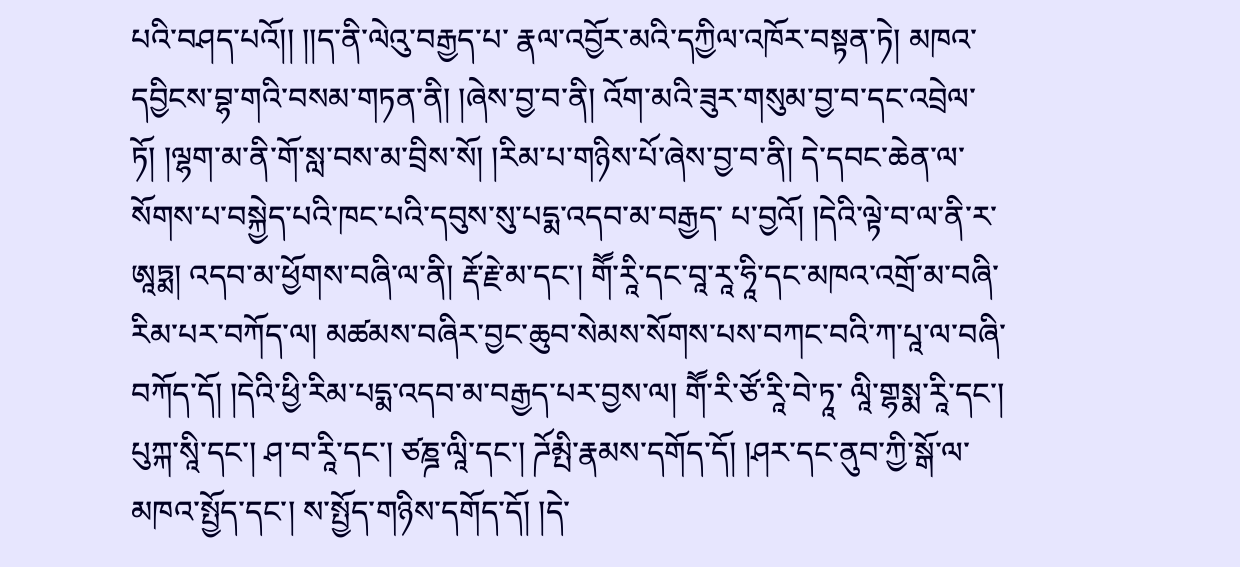པའི་བཤད་པའོ།། །།ད་ནི་ལེའུ་བརྒྱད་པ་ རྣལ་འབྱོར་མའི་དཀྱིལ་འཁོར་བསྟན་ཏེ། མཁའ་དབྱིངས་བྷ་གའི་བསམ་གཏན་ནི། །ཞེས་བྱ་བ་ནི། འོག་མའི་ཟུར་གསུམ་བྱ་བ་དང་འབྲེལ་ཏོ། །ལྷག་མ་ནི་གོ་སླ་བས་མ་བྲིས་སོ། །རིམ་པ་གཉིས་པོ་ཞེས་བྱ་བ་ནི། དེ་དབང་ཆེན་ལ་སོགས་པ་བསྐྱེད་པའི་ཁང་པའི་དབུས་སུ་པདྨ་འདབ་མ་བརྒྱད་ པ་བྱའོ། །དེའི་ལྟེ་བ་ལ་ནི་ར་ཨཱཏྨ། འདབ་མ་ཕྱོགས་བཞི་ལ་ནི། རྡོ་རྗེ་མ་དང་། གཽ་རཱི་དང་བཱ་རཱ་ཧཱི་དང་མཁའ་འགྲོ་མ་བཞི་རིམ་པར་བཀོད་ལ། མཚམས་བཞིར་བྱང་ཆུབ་སེམས་སོགས་པས་བཀང་བའི་ཀ་པཱ་ལ་བཞི་བཀོད་དོ། །དེའི་ཕྱི་རིམ་པདྨ་འདབ་མ་བརྒྱད་པར་བྱས་ལ། གཽ་རི་ཙོ་རཱི་བེ་ཏཱ་ ལཱི་གྷསྨ་རཱི་དང་། པུཀྐ་སཱི་དང་། ཤ་བ་རཱི་དང་། ཙཎྜ་ལཱི་དང་། ཌོམྤི་རྣམས་དགོད་དོ། །ཤར་དང་ནུབ་ཀྱི་སྒོ་ལ་མཁའ་སྤྱོད་དང་། ས་སྤྱོད་གཉིས་དགོད་དོ། །དེ་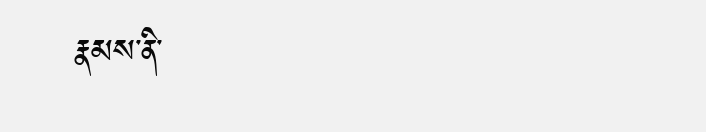རྣམས་ནི་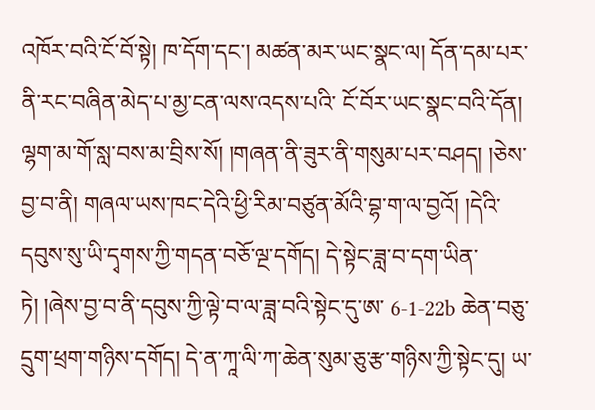འཁོར་བའི་ངོ་བོ་སྟེ། ཁ་དོག་དང་། མཚན་མར་ཡང་སྣང་ལ། དོན་དམ་པར་ནི་རང་བཞིན་མེད་པ་མྱ་ངན་ལས་འདས་པའི་ ངོ་བོར་ཡང་སྣང་བའི་དོན། ལྷག་མ་གོ་སླ་བས་མ་བྲིས་སོ། །གཞན་ནི་ཟུར་ནི་གསུམ་པར་བཤད། །ཅེས་བྱ་བ་ནི། གཞལ་ཡས་ཁང་དེའི་ཕྱི་རིམ་བཙུན་མོའི་བྷ་ག་ལ་བྱའོ། །དེའི་དབུས་སུ་ཡི་དྭགས་ཀྱི་གདན་བཅོ་ལྔ་དགོད། དེ་སྟེང་ཟླ་བ་དག་ཡིན་ཏེ། །ཞེས་བྱ་བ་ནི་དབུས་ཀྱི་ལྟེ་བ་ལ་ཟླ་བའི་སྟེང་དུ་ཨ་ 6-1-22b ཆེན་བཅུ་དྲུག་ཕྲག་གཉིས་དགོད། དེ་ན་ཀཱ་ལི་ཀ་ཆེན་སུམ་ཅུ་རྩ་གཉིས་ཀྱི་སྟེང་དུ། ཡ་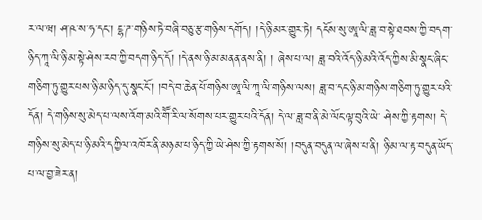ར་ལ་ཝ། ཤ་ཥ་ས་ཧ་དང་། ངྷ་ཌ་གཉིས་ཏེ་བཞི་བཅུ་རྩ་གཉིས་དགོད། །དེ་ཉི་མར་གྱུར་ཏེ། དངོས་སུ་ཨཱ་ལི་ཟླ་བ་སྟེ་ཐབས་ཀྱི་བདག་ཉིད་ཀཱ་ལི་ཉི་མ་སྟེ་ཤེས་རབ་ཀྱི་བདག་ཉིད་དོ། །དེ་ནས་ཉི་མ་མནན་ནས་ནི། ། ཞེས་པ་ལ། ཟླ་བའི་འོད་ཉི་མའི་འོད་ཀྱིས་མི་སྣང་ཞིང་གཅིག་ཏུ་གྱུར་པས་ཉི་མ་ཉིད་དུ་སྣང་ངོ་། །བདེ་བ་ཆེན་པོ་གཉིས་ཨཱ་ལི་ཀཱ་ལི་གཉིས་ལས། ཟླ་བ་དང་ཉི་མ་གཉིས་གཅིག་ཏུ་གྱུར་པའི་དོན། དེ་གཉིས་སུ་མེད་པ་ལས་འོག་མའི་གཽ་རི་ལ་སོགས་པར་གྱུར་པའི་དོན། དེ་ལ་ཟླ་བ་ནི་མེ་ལོང་ལྟ་བུའི་ཡེ་ ཤེས་ཀྱི་རྟགས། དེ་གཉིས་སུ་མེད་པ་ཉི་མའི་དཀྱིལ་འཁོར་ནི་མཉམ་པ་ཉིད་ཀྱི་ཡེ་ཤེས་ཀྱི་རྟགས་སོ། །བདུན་བདུན་ལ་ཞེས་པ་ནི། ཉི་མ་ལ་རྟ་བདུན་ཡོད་པ་ལ་བྱ་ཟེར་ན།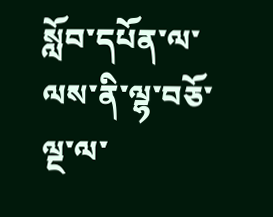སློབ་དཔོན་ལ་ལས་ནི་ལྷ་བཅོ་ལྔ་ལ་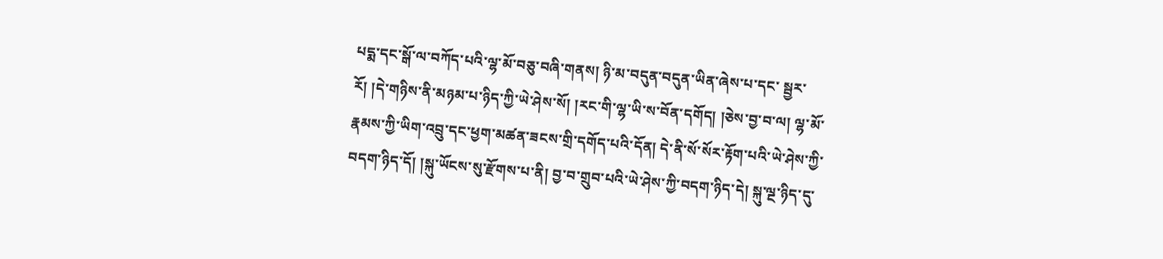པདྨ་དང་སྒོ་ལ་བཀོད་པའི་ལྷ་མོ་བཅུ་བཞི་གནས། ཉི་མ་བདུན་བདུན་ཡིན་ཞེས་པ་དང་ སྦྱར་རོ། །དེ་གཉིས་ནི་མཉམ་པ་ཉིད་ཀྱི་ཡེ་ཤེས་སོ། །རང་གི་ལྷ་ཡི་ས་བོན་དགོད། །ཅེས་བྱ་བ་ལ། ལྷ་མོ་རྣམས་ཀྱི་ཡིག་འབྲུ་དང་ཕྱག་མཚན་ཟངས་གྲི་དགོད་པའི་དོན། དེ་ནི་སོ་སོར་རྟོག་པའི་ཡེ་ཤེས་ཀྱི་བདག་ཉིད་དོ། །སྐུ་ཡོངས་སུ་རྫོགས་པ་ནི། བྱ་བ་གྲུབ་པའི་ཡེ་ཤེས་ཀྱི་བདག་ཉིད་དེ། སྐུ་ལྔ་ཉིད་དུ་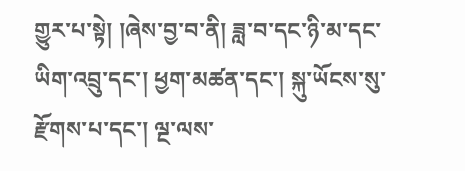གྱུར་པ་སྟེ། །ཞེས་བྱ་བ་ནི། ཟླ་བ་དང་ཉི་མ་དང་ཡིག་འབྲུ་དང་། ཕྱག་མཚན་དང་། སྐུ་ཡོངས་སུ་རྫོགས་པ་དང་། ལྔ་ལས་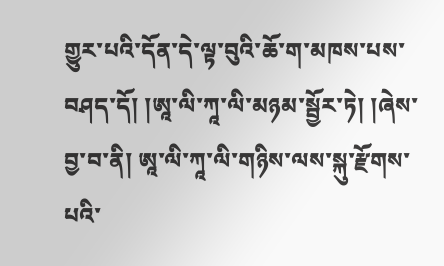གྱུར་པའི་དོན་དེ་ལྟ་བུའི་ཆོ་ག་མཁས་པས་བཤད་དོ། །ཨཱ་ལི་ཀཱ་ལི་མཉམ་སྦྱོར་ཏེ། །ཞེས་བྱ་བ་ནི། ཨཱ་ལི་ཀཱ་ལི་གཉིས་ལས་སྐུ་རྫོགས་པའི་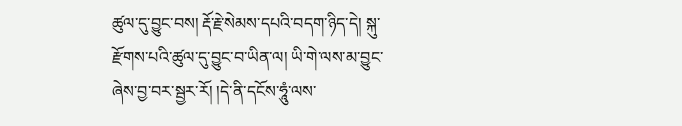ཚུལ་དུ་བྱུང་བས། རྡོ་རྗེ་སེམས་དཔའི་བདག་ཉིད་དེ། སྐུ་རྫོགས་པའི་ཚུལ་དུ་བྱུང་བ་ཡིན་ལ། ཡི་གེ་ལས་མ་བྱུང་ཞེས་བྱ་བར་སྦྱར་རོ། །དེ་ནི་དངོས་ཧཱུཾ་ལས་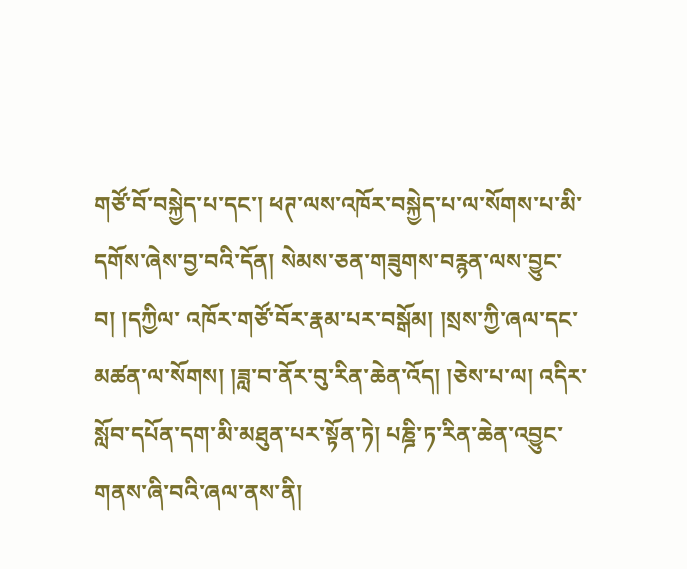གཙོ་བོ་བསྐྱེད་པ་དང་། ཕཊ་ལས་འཁོར་བསྐྱེད་པ་ལ་སོགས་པ་མི་དགོས་ཞེས་བྱ་བའི་དོན། སེམས་ཅན་གཟུགས་བརྙན་ལས་བྱུང་བ། །དཀྱིལ་ འཁོར་གཙོ་བོར་རྣམ་པར་བསྒོམ། །སྲས་ཀྱི་ཞལ་དང་མཚན་ལ་སོགས། །ཟླ་བ་ནོར་བུ་རིན་ཆེན་འོད། །ཅེས་པ་ལ། འདིར་སློབ་དཔོན་དག་མི་མཐུན་པར་སྟོན་ཏེ། པཎྜི་ཏ་རིན་ཆེན་འབྱུང་གནས་ཞི་བའི་ཞལ་ནས་ནི།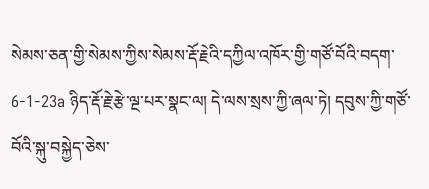སེམས་ཅན་གྱི་སེམས་ཀྱིས་སེམས་རྡོ་རྗེའི་དཀྱིལ་འཁོར་གྱི་གཙོ་བོའི་བདག་ 6-1-23a ཉིད་རྡོ་རྗེ་རྩེ་ལྔ་པར་སྣང་ལ། དེ་ལས་སྲས་ཀྱི་ཞལ་ཏེ། དབུས་ཀྱི་གཙོ་བོའི་སྐུ་བསྐྱེད་ཅེས་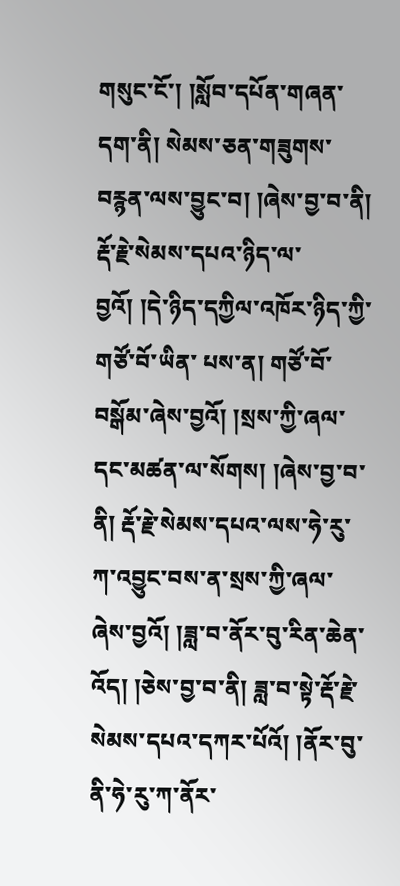གསུང་ངོ་། །སློབ་དཔོན་གཞན་དག་ནི། སེམས་ཅན་གཟུགས་བརྙན་ལས་བྱུང་བ། །ཞེས་བྱ་བ་ནི། རྡོ་རྗེ་སེམས་དཔའ་ཉིད་ལ་བྱའོ། །དེ་ཉིད་དཀྱིལ་འཁོར་ཉིད་ཀྱི་གཙོ་བོ་ཡིན་ པས་ན། གཙོ་བོ་བསྒོམ་ཞེས་བྱའོ། །སྲས་ཀྱི་ཞལ་དང་མཚན་ལ་སོགས། །ཞེས་བྱ་བ་ནི། རྡོ་རྗེ་སེམས་དཔའ་ལས་ཧེ་རུ་ཀ་འབྱུང་བས་ན་སྲས་ཀྱི་ཞལ་ཞེས་བྱའོ། །ཟླ་བ་ནོར་བུ་རིན་ཆེན་འོད། །ཅེས་བྱ་བ་ནི། ཟླ་བ་སྟེ་རྡོ་རྗེ་སེམས་དཔའ་དཀར་པོའོ། །ནོར་བུ་ནི་ཧེ་རུ་ཀ་ནོར་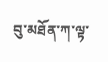བུ་མཐོན་ཀ་ལྟ་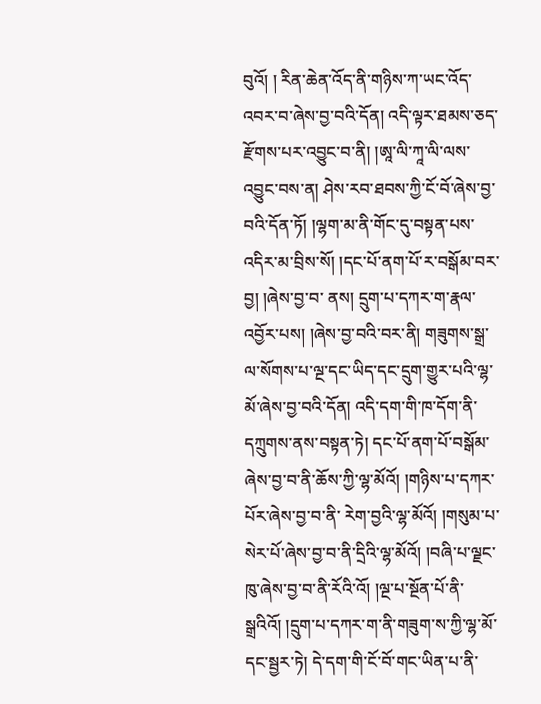བུའོ། ། རིན་ཆེན་འོད་ནི་གཉིས་ཀ་ཡང་འོད་འབར་བ་ཞེས་བྱ་བའི་དོན། འདི་ལྟར་ཐམས་ཅད་རྫོགས་པར་འབྱུང་བ་ནི། །ཨཱ་ལི་ཀཱ་ལི་ལས་འབྱུང་བས་ན། ཤེས་རབ་ཐབས་ཀྱི་ངོ་བོ་ཞེས་བྱ་བའི་དོན་ཏོ། །ལྷག་མ་ནི་གོང་དུ་བསྟན་པས་འདིར་མ་བྲིས་སོ། །དང་པོ་ནག་པོ་ར་བསྒོམ་བར་བྱ། །ཞེས་བྱ་བ་ ནས། དྲུག་པ་དཀར་ག་རྣལ་འབྱོར་པས། །ཞེས་བྱ་བའི་བར་ནི། གཟུགས་སྒྲ་ལ་སོགས་པ་ལྔ་དང་ཡིད་དང་དྲུག་གྱུར་པའི་ལྷ་མོ་ཞེས་བྱ་བའི་དོན། འདི་དག་གི་ཁ་དོག་ནི་དཀྲུགས་ནས་བསྟན་ཏེ། དང་པོ་ནག་པོ་བསྒོམ་ཞེས་བྱ་བ་ནི་ཆོས་ཀྱི་ལྷ་མོའོ། །གཉིས་པ་དཀར་པོར་ཞེས་བྱ་བ་ནི་ རེག་བྱའི་ལྷ་མོའོ། །གསུམ་པ་སེར་པོ་ཞེས་བྱ་བ་ནི་དྲིའི་ལྷ་མོའོ། །བཞི་པ་ལྗང་ཁུ་ཞེས་བྱ་བ་ནི་རོའི་འོ། །ལྔ་པ་སྔོན་པོ་ནི་སྒྲའིའོ། །དྲུག་པ་དཀར་ག་ནི་གཟུག་ས་ཀྱི་ལྷ་མོ་དང་སྦྱར་ཏེ། དེ་དག་གི་ངོ་བོ་གང་ཡིན་པ་ནི་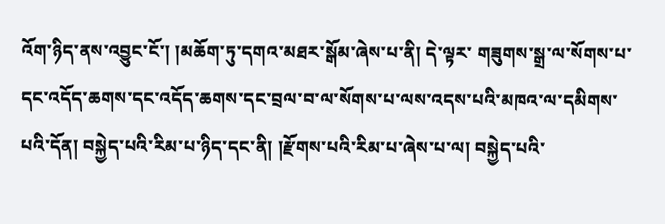འོག་ཉིད་ནས་འབྱུང་ངོ་། །མཆོག་ཏུ་དགའ་མཐར་སྒོམ་ཞེས་པ་ནི། དེ་ལྟར་ གཟུགས་སྒྲ་ལ་སོགས་པ་དང་འདོད་ཆགས་དང་འདོད་ཆགས་དང་བྲལ་བ་ལ་སོགས་པ་ལས་འདས་པའི་མཁའ་ལ་དམིགས་པའི་དོན། བསྐྱེད་པའི་རིམ་པ་ཉིད་དང་ནི། །རྫོགས་པའི་རིམ་པ་ཞེས་པ་ལ། བསྐྱེད་པའི་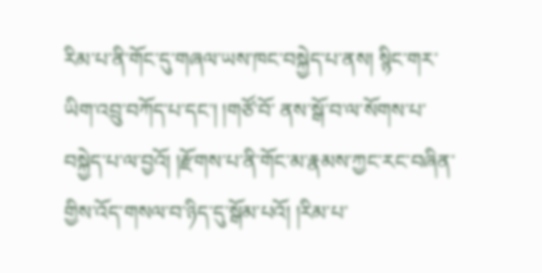རིམ་པ་ནི་གོང་དུ་གཞལ་ཡས་ཁང་བསྐྱེད་པ་ནས། སྙིང་གར་ཡིག་འབྲུ་བཀོད་པ་དང་། །གཙོ་བོ་ ནས་སྒོ་བ་ལ་སོགས་པ་བསྐྱེད་པ་ལ་བྱའོ། །རྫོགས་པ་ནི་གོང་མ་རྣམས་ཀྱང་རང་བཞིན་གྱིས་འོད་གསལ་བ་ཉིད་དུ་སྒོམ་པའོ། །རིམ་པ་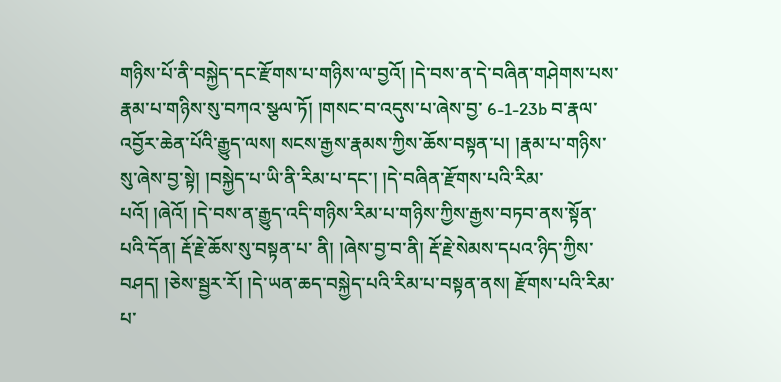གཉིས་པོ་ནི་བསྐྱེད་དང་རྫོགས་པ་གཉིས་ལ་བྱའོ། །དེ་བས་ན་དེ་བཞིན་གཤེགས་པས་རྣམ་པ་གཉིས་སུ་བཀའ་སྩལ་ཏོ། །གསང་བ་འདུས་པ་ཞེས་བྱ་ 6-1-23b བ་རྣལ་འབྱོར་ཆེན་པོའི་རྒྱུད་ལས། སངས་རྒྱས་རྣམས་ཀྱིས་ཆོས་བསྟན་པ། །རྣམ་པ་གཉིས་སུ་ཞེས་བྱ་སྟེ། །བསྐྱེད་པ་ཡི་ནི་རིམ་པ་དང་། །དེ་བཞིན་རྫོགས་པའི་རིམ་པའོ། །ཞེའོ། །དེ་བས་ན་རྒྱུད་འདི་གཉིས་རིམ་པ་གཉིས་ཀྱིས་རྒྱས་བཏབ་ནས་སྟོན་པའི་དོན། རྡོ་རྗེ་ཆོས་སུ་བསྟན་པ་ ནི། །ཞེས་བྱ་བ་ནི། རྡོ་རྗེ་སེམས་དཔའ་ཉིད་ཀྱིས་བཤད། །ཅེས་སྦྱར་རོ། །དེ་ཡན་ཆད་བསྐྱེད་པའི་རིམ་པ་བསྟན་ནས། རྫོགས་པའི་རིམ་པ་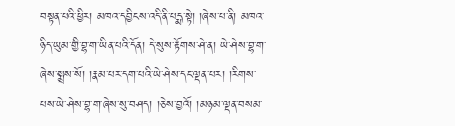བསྟན་པའི་ཕྱིར། མཁའ་དབྱིངས་འདི་ནི་པདྨ་སྟེ། །ཞེས་པ་ནི། མཁའ་ཉིད་ཡུམ་གྱི་བྷ་ག་ཡིན་པའི་དོན། དེ་སུས་རྟོགས་ཤེ་ན། ཡེ་ཤེས་བྷ་ག་ ཞེས་སྨྲས་སོ། །རྣམ་པར་དག་པའི་ཡེ་ཤེས་དང་ལྡན་པར། །རིགས་པས་ཡེ་ཤེས་བྷ་ག་ཞེས་སུ་བཤད། །ཅེས་བྱའོ། །མཉམ་ལྡན་བསམ་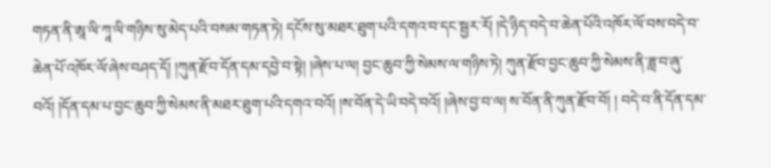གཏན་ནི་ཨཱ་ལི་ཀཱ་ལི་གཉིས་སུ་མེད་པའི་བསམ་གཏན་ཏེ། དངོས་སུ་མཐར་ཐུག་པའི་དགའ་བ་དང་སྦྱར་རོ། །དེ་ཉིད་བདེ་བ་ཆེན་པོའི་འཁོར་ལོ་བས་བདེ་བ་ ཆེན་པོ་འཁོར་ལོ་ཞེས་བཤད་དོ། །ཀུན་རྫོབ་དོན་དམ་དབྱེ་བ་སྟེ། །ཞེས་པ་ལ། བྱང་ཆུབ་ཀྱི་སེམས་ལ་གཉིས་ཏེ། ཀུན་རྫོབ་བྱང་ཆུབ་ཀྱི་སེམས་ནི་ཟླ་བ་ཞུ་བའོ། །དོན་དམ་པ་བྱང་ཆུབ་ཀྱི་སེམས་ནི་མཐར་ཐུག་པའི་དགའ་བའོ། །ས་བོན་དེ་ཡི་བདེ་བའོ། །ཞེས་བྱ་བ་ལ། ས་བོན་ནི་ཀུན་རྫོབ་བོ། ། བདེ་བ་ནི་དོན་དམ་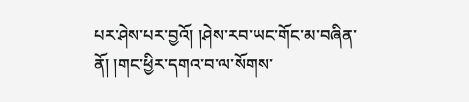པར་ཤེས་པར་བྱའོ། །ཤེས་རབ་ཡང་གོང་མ་བཞིན་ནོ། །གང་ཕྱིར་དགའ་བ་ལ་སོགས་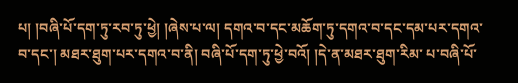པ། །བཞི་པོ་དག་ཏུ་རབ་ཏུ་ཕྱེ། །ཞེས་པ་ལ། དགའ་བ་དང་མཆོག་ཏུ་དགའ་བ་དང་དམ་པར་དགའ་བ་དང་། མཐར་ཐུག་པར་དགའ་བ་ནི། བཞི་པོ་དག་ཏུ་ཕྱེ་བའོ། །དེ་ན་མཐར་ཐུག་རིམ་ པ་བཞི་པོ་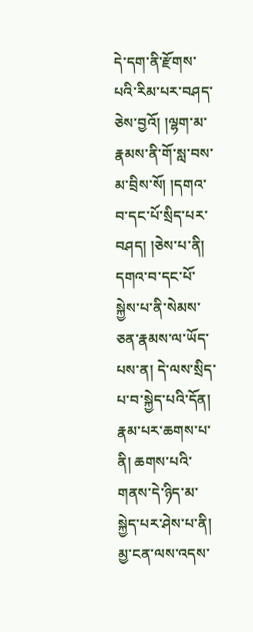དེ་དག་ནི་རྫོགས་པའི་རིམ་པར་བཤད་ཅེས་བྱའོ། །ལྷག་མ་རྣམས་ནི་གོ་སླ་བས་མ་བྲིས་སོ། །དགའ་བ་དང་པོ་སྲིད་པར་བཤད། །ཅེས་པ་ནི། དགའ་བ་དང་པོ་སྐྱེས་པ་ནི་སེམས་ཅན་རྣམས་ལ་ཡོད་པས་ན། དེ་ལས་སྲིད་པ་བ་སྐྱེད་པའི་དོན། རྣམ་པར་ཆགས་པ་ནི། ཆགས་པའི་ གནས་དེ་ཉིད་མ་སྐྱེད་པར་ཤེས་པ་ནི། མྱ་ངན་ལས་འདས་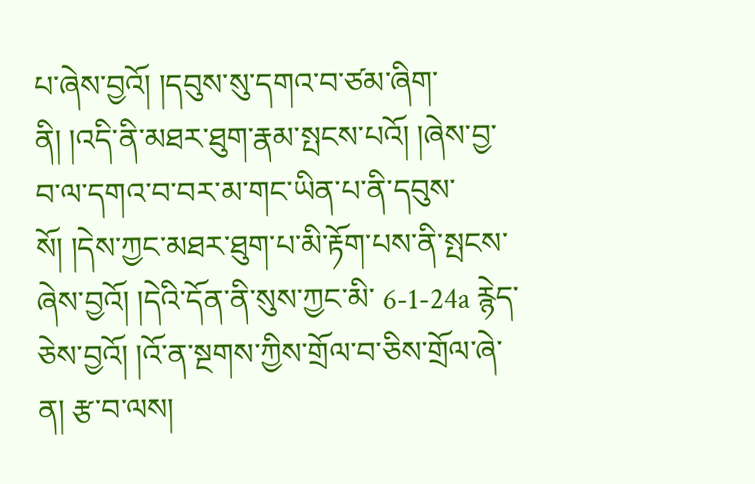པ་ཞེས་བྱའོ། །དབུས་སུ་དགའ་བ་ཙམ་ཞིག་ནི། །འདི་ནི་མཐར་ཐུག་རྣམ་སྤངས་པའོ། །ཞེས་བྱ་བ་ལ་དགའ་བ་བར་མ་གང་ཡིན་པ་ནི་དབུས་སོ། །དེས་ཀྱང་མཐར་ཐུག་པ་མི་རྟོག་པས་ནི་སྤངས་ཞེས་བྱའོ། །དེའི་དོན་ནི་སུས་ཀྱང་མི་ 6-1-24a རྙེད་ཅེས་བྱའོ། །འོ་ན་སྔགས་ཀྱིས་གྲོལ་བ་ཅིས་གྲོལ་ཞེ་ན། རྩ་བ་ལས།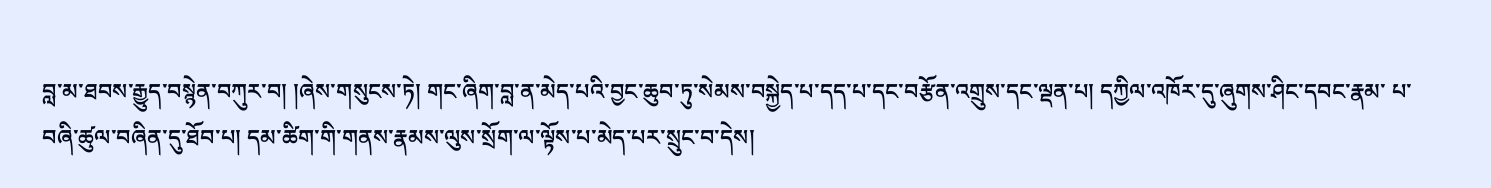བླ་མ་ཐབས་རྒྱུད་བསྙེན་བཀུར་བ། །ཞེས་གསུངས་ཏེ། གང་ཞིག་བླ་ན་མེད་པའི་བྱང་ཆུབ་ཏུ་སེམས་བསྐྱེད་པ་དད་པ་དང་བརྩོན་འགྲུས་དང་ལྡན་པ། དཀྱིལ་འཁོར་དུ་ཞུགས་ཤིང་དབང་རྣམ་ པ་བཞི་ཚུལ་བཞིན་དུ་ཐོབ་པ། དམ་ཚིག་གི་གནས་རྣམས་ལུས་སྲོག་ལ་ལྟོས་པ་མེད་པར་སྲུང་བ་དེས།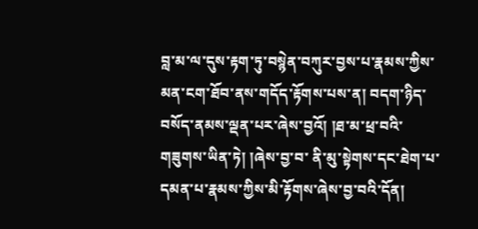བླ་མ་ལ་དུས་རྟག་ཏུ་བསྙེན་བཀུར་བྱས་པ་རྣམས་ཀྱིས་མན་ངག་ཐོབ་ནས་གདོད་རྟོགས་པས་ན། བདག་ཉིད་བསོད་ནམས་ལྡན་པར་ཞེས་བྱའོ། །ཐ་མ་ཕྲ་བའི་གཟུགས་ཡིན་ཏེ། །ཞེས་བྱ་བ་ ནི་མུ་སྟེགས་དང་ཐེག་པ་དམན་པ་རྣམས་ཀྱིས་མི་རྟོགས་ཞེས་བྱ་བའི་དོན།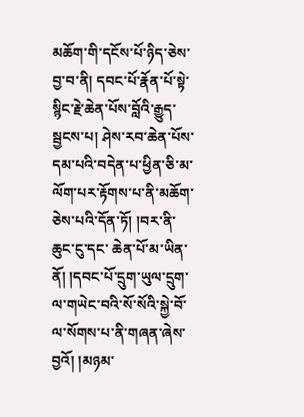མཆོག་གི་དངོས་པོ་ཉིད་ཅེས་བྱ་བ་ནི། དབང་པོ་རྣོན་པོ་སྟེ་སྙིང་རྗེ་ཆེན་པོས་བློའི་རྒྱུད་སྦྱངས་པ། ཤེས་རབ་ཆེན་པོས་དམ་པའི་བདེན་པ་ཕྱིན་ཅི་མ་ལོག་པར་རྟོགས་པ་ནི་མཆོག་ཅེས་པའི་དོན་ཏོ། །བར་ནི་ཆུང་ངུ་དང་ ཆེན་པོ་མ་ཡིན་ནོ། །དབང་པོ་དྲུག་ཡུལ་དྲུག་ལ་གཡེང་བའི་སོ་སོའི་སྐྱེ་བོ་ལ་སོགས་པ་ནི་གཞན་ཞེས་བྱའོ། །མཉམ་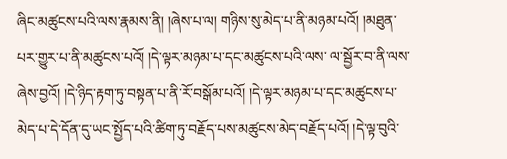ཞིང་མཚུངས་པའི་ལས་རྣམས་ནི། །ཞེས་པ་ལ། གཉིས་སུ་མེད་པ་ནི་མཉམ་པའོ། །མཐུན་པར་གྱུར་པ་ནི་མཚུངས་པའོ། །དེ་ལྟར་མཉམ་པ་དང་མཚུངས་པའི་ལས་ ལ་སྦྱོར་བ་ནི་ལས་ཞེས་བྱའོ། །དེ་ཉིད་རྟག་ཏུ་བསྟན་པ་ནི་རོ་བསྒོམ་པའོ། །དེ་ལྟར་མཉམ་པ་དང་མཚུངས་པ་མེད་པ་དེ་དོན་དུ་ཡང་སྤྱོད་པའི་ཚིག་ཏུ་བརྗོད་པས་མཚུངས་མེད་བརྗོད་པའོ། །དེ་ལྟ་བུའི་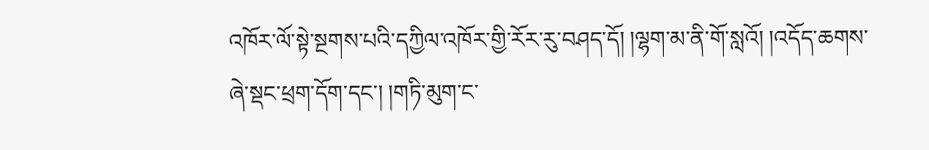འཁོར་ལོ་སྟེ་སྔགས་པའི་དཀྱིལ་འཁོར་གྱི་རོར་རུ་བཤད་དོ། །ལྷག་མ་ནི་གོ་སླའོ། །འདོད་ཆགས་ ཞེ་སྡང་ཕྲག་དོག་དང་། །གཏི་མུག་ང་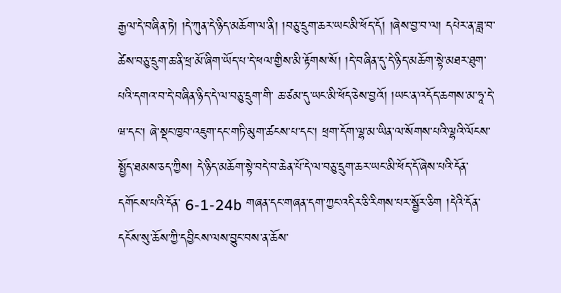རྒྱལ་དེ་བཞིན་ཏེ། །དེ་ཀུན་དེ་ཉིད་མཆོག་ལ་ནི། །བཅུ་དྲུག་ཆར་ཡང་མི་ཕོད་དོ། །ཞེས་བྱ་བ་ལ། དཔེར་ན་ཟླ་བ་ཚེས་བཅུ་དྲུག་ཆ་ནི་ཕྲ་མོ་ཞིག་ཡོད་པ་དེ་ཕལ་གྱིས་མི་རྟོགས་སོ། །དེ་བཞིན་དུ་དེ་ཉིད་མཆོག་སྟེ་མཐར་ཐུག་པའི་དགའ་བ་དེ་བཞིན་ཉིད་དེ་ལ་བཅུ་དྲུག་གི་ ཆ་ཙམ་དུ་ཡང་མི་ཕོད་ཅེས་བྱའོ། །ཡང་ན་འདོད་ཆགས་མ་ཧཱ་དེ་ཝ་དང་། ཞེ་སྡང་ཁྱབ་འཇུག་དང་གཏི་མུག་ཚངས་པ་དང་། ཕྲག་དོག་ལྷ་མ་ཡིན་ལ་སོགས་པའི་ལྷའི་ལོངས་སྤྱོད་ཐམས་ཅད་ཀྱིས། དེ་ཉིད་མཆོག་སྟེ་བདེ་བ་ཆེན་པོ་དེ་ལ་བཅུ་དྲུག་ཆར་ཡང་མི་ཕོད་དོ་ཞེས་པའི་དོན་དགོངས་པའི་དོན་ 6-1-24b གཞན་དང་གཞན་དག་ཀྱང་འདིར་ཅི་རིགས་པར་སྦྱོར་ཅིག །དེའི་དོན་དངོས་སུ་ཆོས་ཀྱི་དབྱིངས་ལས་བྱུང་བས་ན་ཆོས་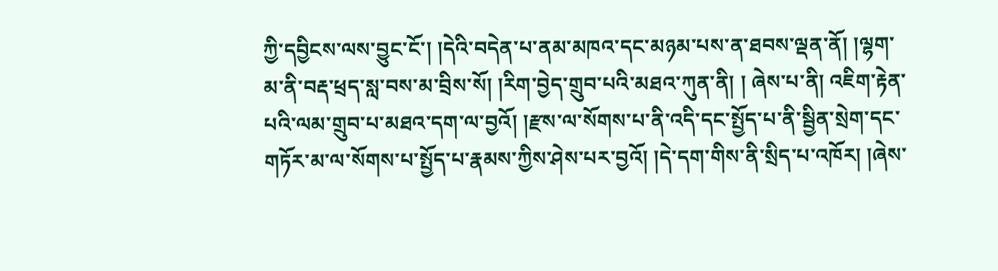ཀྱི་དབྱིངས་ལས་བྱུང་ངོ་། །དེའི་བདེན་པ་ནམ་མཁའ་དང་མཉམ་པས་ན་ཐབས་ལྡན་ནོ། །ལྷག་མ་ནི་བརྡ་ཕྲད་སླ་བས་མ་བྲིས་སོ། །རིག་བྱེད་གྲུབ་པའི་མཐའ་ཀུན་ནི། ། ཞེས་པ་ནི། འཇིག་རྟེན་པའི་ལམ་གྲུབ་པ་མཐའ་དག་ལ་བྱའོ། །རྫས་ལ་སོགས་པ་ནི་འདི་དང་སྤྱོད་པ་ནི་སྦྱིན་སྲེག་དང་གཏོར་མ་ལ་སོགས་པ་སྤྱོད་པ་རྣམས་ཀྱིས་ཤེས་པར་བྱའོ། །དེ་དག་གིས་ནི་སྲིད་པ་འཁོར། །ཞེས་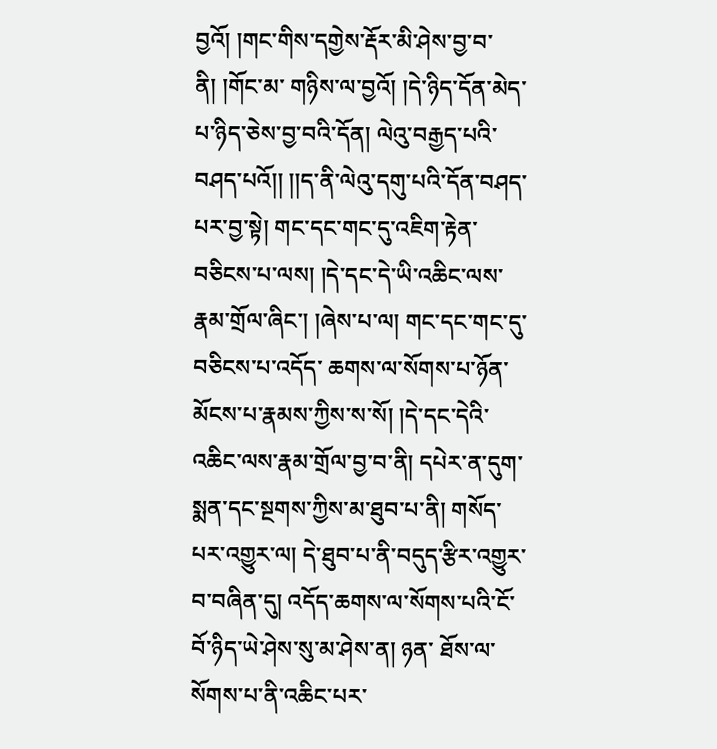བྱའོ། །གང་གིས་དགྱེས་རྡོར་མི་ཤེས་བྱ་བ་ནི། །གོང་མ་ གཉིས་ལ་བྱའོ། །དེ་ཉིད་དོན་མེད་པ་ཉིད་ཅེས་བྱ་བའི་དོན། ལེའུ་བརྒྱད་པའི་བཤད་པའོ།། །།ད་ནི་ལེའུ་དགུ་པའི་དོན་བཤད་པར་བྱ་སྟེ། གང་དང་གང་དུ་འཇིག་རྟེན་བཅིངས་པ་ལས། །དེ་དང་དེ་ཡི་འཆིང་ལས་རྣམ་གྲོལ་ཞིང་། །ཞེས་པ་ལ། གང་དང་གང་དུ་བཅིངས་པ་འདོད་ ཆགས་ལ་སོགས་པ་ཉོན་མོངས་པ་རྣམས་ཀྱིས་ས་སོ། །དེ་དང་དེའི་འཆིང་ལས་རྣམ་གྲོལ་བྱ་བ་ནི། དཔེར་ན་དུག་སྨན་དང་སྔགས་ཀྱིས་མ་ཐུབ་པ་ནི། གསོད་པར་འགྱུར་ལ། དེ་ཐུབ་པ་ནི་བདུད་རྩིར་འགྱུར་བ་བཞིན་དུ། འདོད་ཆགས་ལ་སོགས་པའི་ངོ་བོ་ཉིད་ཡེ་ཤེས་སུ་མ་ཤེས་ན། ཉན་ ཐོས་ལ་སོགས་པ་ནི་འཆིང་པར་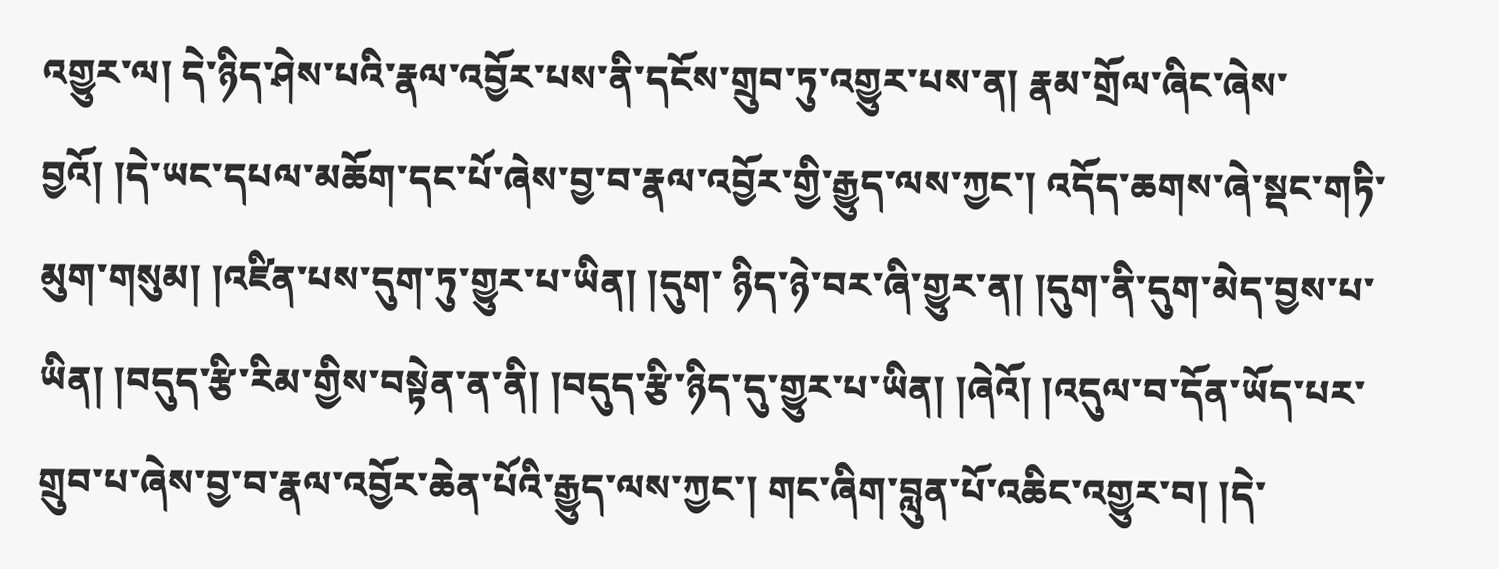འགྱུར་ལ། དེ་ཉིད་ཤེས་པའི་རྣལ་འབྱོར་པས་ནི་དངོས་གྲུབ་ཏུ་འགྱུར་པས་ན། རྣམ་གྲོལ་ཞིང་ཞེས་བྱའོ། །དེ་ཡང་དཔལ་མཆོག་དང་པོ་ཞེས་བྱ་བ་རྣལ་འབྱོར་གྱི་རྒྱུད་ལས་ཀྱང་། འདོད་ཆགས་ཞེ་སྡང་གཏི་མུག་གསུམ། །འཛིན་པས་དུག་ཏུ་གྱུར་པ་ཡིན། །དུག་ ཉིད་ཉེ་བར་ཞི་གྱུར་ན། །དུག་ནི་དུག་མེད་བྱས་པ་ཡིན། །བདུད་རྩི་རིམ་གྱིས་བསྟེན་ན་ནི། །བདུད་རྩི་ཉིད་དུ་གྱུར་པ་ཡིན། །ཞེའོ། །འདུལ་བ་དོན་ཡོད་པར་གྲུབ་པ་ཞེས་བྱ་བ་རྣལ་འབྱོར་ཆེན་པོའི་རྒྱུད་ལས་ཀྱང་། གང་ཞིག་བླུན་པོ་འཆིང་འགྱུར་བ། །དེ་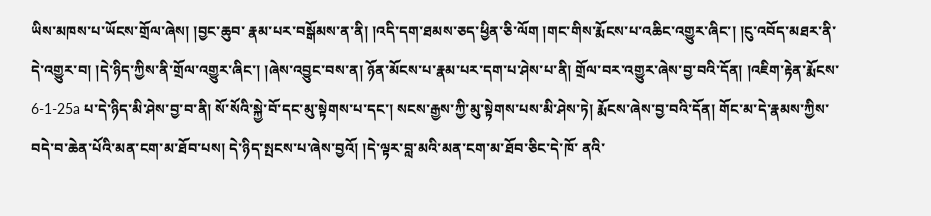ཡིས་མཁས་པ་ཡོངས་གྲོལ་ཞེས། །བྱང་ཆུབ་ རྣམ་པར་བསྒོམས་ན་ནི། །འདི་དག་ཐམས་ཅད་ཕྱིན་ཅི་ལོག །གང་གིས་རྨོངས་པ་འཆིང་འགྱུར་ཞིང་། །ངུ་འབོད་མཐར་ནི་དེ་འགྱུར་བ། །དེ་ཉིད་ཀྱིས་ནི་གྲོལ་འགྱུར་ཞིང་། །ཞེས་འབྱུང་བས་ན། ཉོན་མོངས་པ་རྣམ་པར་དག་པ་ཤེས་པ་ནི། གྲོལ་བར་འགྱུར་ཞེས་བྱ་བའི་དོན། །འཇིག་རྟེན་རྨོངས་ 6-1-25a པ་དེ་ཉིད་མི་ཤེས་བྱ་བ་ནི། སོ་སོའི་སྐྱེ་བོ་དང་མུ་སྟེགས་པ་དང་། སངས་རྒྱས་ཀྱི་མུ་སྟེགས་པས་མི་ཤེས་ཏེ། རྨོངས་ཞེས་བྱ་བའི་དོན། གོང་མ་དེ་རྣམས་ཀྱིས་བདེ་བ་ཆེན་པོའི་མན་ངག་མ་ཐོབ་པས། དེ་ཉིད་སྤངས་པ་ཞེས་བྱའོ། །དེ་ལྟར་བླ་མའི་མན་ངག་མ་ཐོབ་ཅིང་དེ་ཁོ་ ནའི་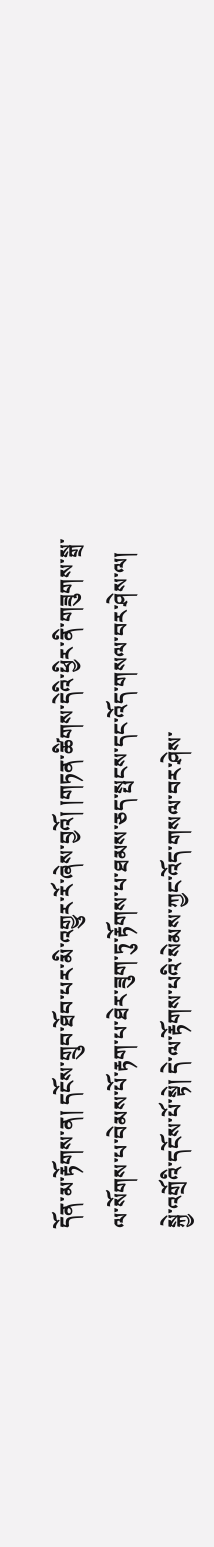དོན་མ་རྟོགས་ན། དངོས་གྲུབ་ཐོབ་པར་མི་འགྱུར་རོ་ཞེས་བྱའོ། །གཏན་ཚིགས་དེའི་ཕྱིར་ནི་གཟུགས་སྒྲ་ལ་སོགས་པ་བེམས་པོ་རྟག་པ་ཐེར་ཟུག་ཏུ་རྟོགས་པ་ཐམས་ཅད་སྤངས་དང་འོད་གསལ་བར་ཤེས་ལ། སྐྱེ་འགྲོའི་དངོས་པོ་སྟེ། དེ་ལ་རྟོགས་པའི་སེམས་ཀྱང་འོད་གསལ་བར་ཤེས་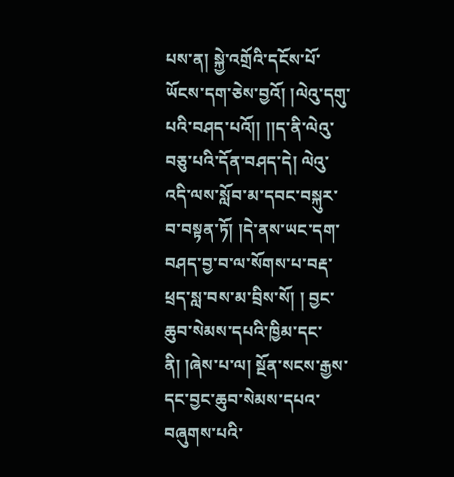པས་ན། སྐྱེ་འགྲོའི་དངོས་པོ་ཡོངས་དག་ཅེས་བྱའོ། །ལེའུ་དགུ་པའི་བཤད་པའོ།། །།ད་ནི་ལེའུ་བཅུ་པའི་དོན་བཤད་དེ། ལེའུ་འདི་ལས་སློབ་མ་དབང་བསྐུར་བ་བསྟན་ཏོ། །དེ་ནས་ཡང་དག་བཤད་བྱ་བ་ལ་སོགས་པ་བརྡ་ཕྲད་སླ་བས་མ་བྲིས་སོ། ། བྱང་ཆུབ་སེམས་དཔའི་ཁྱིམ་དང་ ནི། །ཞེས་པ་ལ། སྔོན་སངས་རྒྱས་དང་བྱང་ཆུབ་སེམས་དཔའ་བཞུགས་པའི་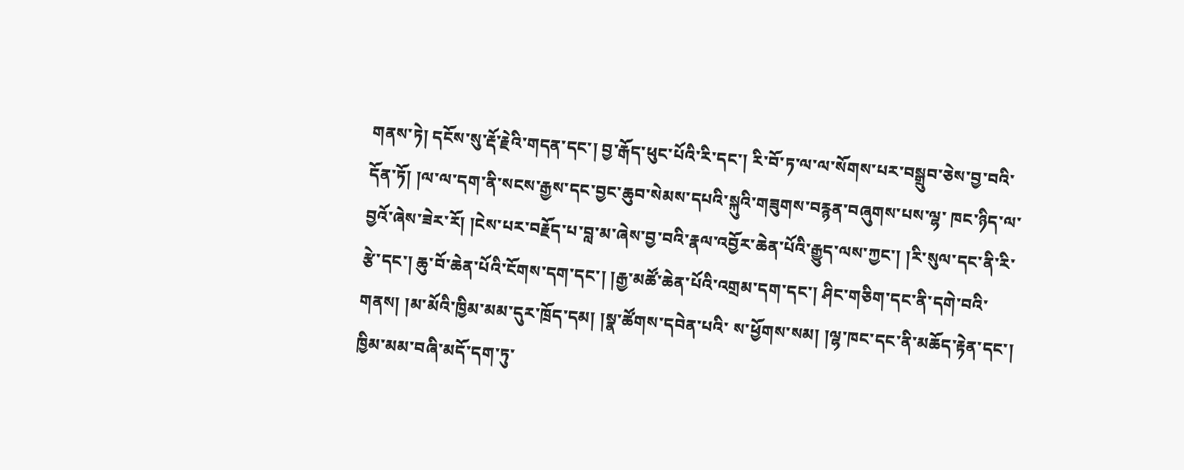གནས་ཏེ། དངོས་སུ་རྡོ་རྗེའི་གདན་དང་། བྱ་རྒོད་ཕུང་པོའི་རི་དང་། རི་བོ་ཏ་ལ་ལ་སོགས་པར་བསྒྲུབ་ཅེས་བྱ་བའི་དོན་ཏོ། །ལ་ལ་དག་ནི་སངས་རྒྱས་དང་བྱང་ཆུབ་སེམས་དཔའི་སྐུའི་གཟུགས་བརྙན་བཞུགས་པས་ལྷ་ ཁང་ཉིད་ལ་བྱའོ་ཞེས་ཟེར་རོ། །ངེས་པར་བརྗོད་པ་བླ་མ་ཞེས་བྱ་བའི་རྣལ་འབྱོར་ཆེན་པོའི་རྒྱུད་ལས་ཀྱང་། །རི་སུལ་དང་ནི་རི་རྩེ་དང་། ཆུ་བོ་ཆེན་པོའི་ངོགས་དག་དང་། །རྒྱ་མཚོ་ཆེན་པོའི་འགྲམ་དག་དང་། ཤིང་གཅིག་དང་ནི་དགེ་བའི་གནས། །མ་མོའི་ཁྱིམ་མམ་དུར་ཁྲོད་དམ། །སྣ་ཚོགས་དབེན་པའི་ ས་ཕྱོགས་སམ། །ལྷ་ཁང་དང་ནི་མཆོད་རྟེན་དང་། ཁྱིམ་མམ་བཞི་མདོ་དག་ཏུ་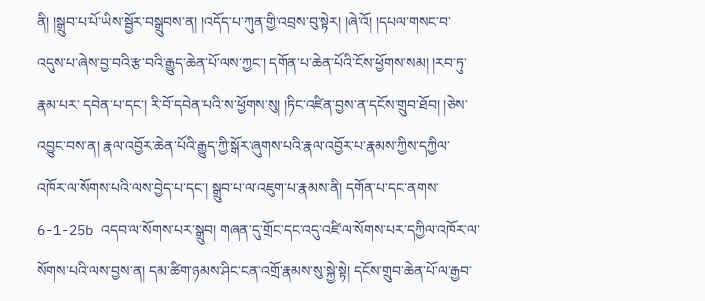ནི། །སྒྲུབ་པ་པོ་ཡིས་སྦྱོར་བསྒྲུབས་ན། །འདོད་པ་ཀུན་གྱི་འབྲས་བུ་སྟེར། །ཞེ་འོ། །དཔལ་གསང་བ་འདུས་པ་ཞེས་བྱ་བའི་རྩ་བའི་རྒྱུད་ཆེན་པོ་ལས་ཀྱང་། དགོན་པ་ཆེན་པོའི་ངོས་ཕྱོགས་སམ། །རབ་ཏུ་རྣམ་པར་ དབེན་པ་དང་། རི་བོ་དབེན་པའི་ས་ཕྱོགས་སུ། །ཏིང་འཛིན་བྱས་ན་དངོས་གྲུབ་ཐོབ། །ཅེས་འབྱུང་བས་ན། རྣལ་འབྱོར་ཆེན་པོའི་རྒྱུད་ཀྱི་སྒོར་ཞུགས་པའི་རྣལ་འབྱོར་པ་རྣམས་ཀྱིས་དཀྱིལ་འཁོར་ལ་སོགས་པའི་ལས་བྱེད་པ་དང་། སྒྲུབ་པ་ལ་འཇུག་པ་རྣམས་ནི། དགོན་པ་དང་ནགས་ 6-1-25b འདབ་ལ་སོགས་པར་སྒྲུབ། གཞན་དུ་གྲོང་དང་འདུ་འཛི་ལ་སོགས་པར་དཀྱིལ་འཁོར་ལ་སོགས་པའི་ལས་བྱས་ན། དམ་ཚིག་ཉམས་ཤིང་ངན་འགྲོ་རྣམས་སུ་སྐྱེ་སྟེ། དངོས་གྲུབ་ཆེན་པོ་ལ་རྒྱབ་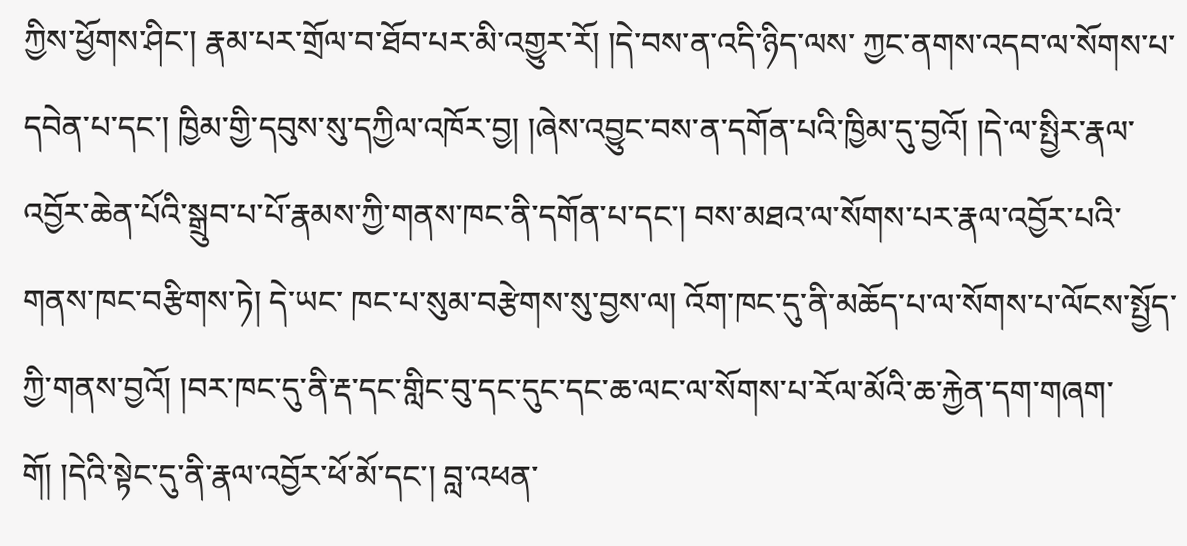ཀྱིས་ཕྱོགས་ཤིང་། རྣམ་པར་གྲོལ་བ་ཐོབ་པར་མི་འགྱུར་རོ། །དེ་བས་ན་འདི་ཉིད་ལས་ ཀྱང་ནགས་འདབ་ལ་སོགས་པ་དབེན་པ་དང་། ཁྱིམ་གྱི་དབུས་སུ་དཀྱིལ་འཁོར་བྱ། །ཞེས་འབྱུང་བས་ན་དགོན་པའི་ཁྱིམ་དུ་བྱའོ། །དེ་ལ་སྤྱིར་རྣལ་འབྱོར་ཆེན་པོའི་སྒྲུབ་པ་པོ་རྣམས་ཀྱི་གནས་ཁང་ནི་དགོན་པ་དང་། བས་མཐའ་ལ་སོགས་པར་རྣལ་འབྱོར་པའི་གནས་ཁང་བརྩིགས་ཏེ། དེ་ཡང་ ཁང་པ་སུམ་བརྩེགས་སུ་བྱས་ལ། འོག་ཁང་དུ་ནི་མཆོད་པ་ལ་སོགས་པ་ལོངས་སྤྱོད་ཀྱི་གནས་བྱའོ། །བར་ཁང་དུ་ནི་རྡ་དང་གླིང་བུ་དང་དུང་དང་ཆ་ལང་ལ་སོགས་པ་རོལ་མོའི་ཆ་རྐྱེན་དག་གཞག་གོ། །དེའི་སྟེང་དུ་ནི་རྣལ་འབྱོར་ཕོ་མོ་དང་། བླ་འཕན་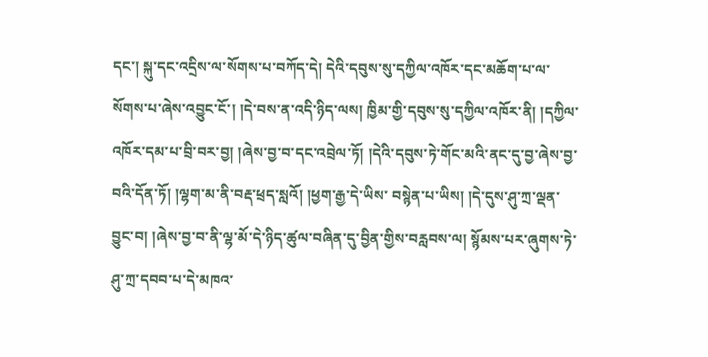དང་། སྐུ་དང་འདྲིས་ལ་སོགས་པ་བཀོད་དེ། དེའི་དབུས་སུ་དཀྱིལ་འཁོར་དང་མཆོག་པ་ལ་སོགས་པ་ཞེས་འབྱུང་ངོ་། །དེ་བས་ན་འདི་ཉིད་ལས། ཁྱིམ་གྱི་དབུས་སུ་དཀྱིལ་འཁོར་ནི། །དཀྱིལ་འཁོར་དམ་པ་བྲི་བར་བྱ། །ཞེས་བྱ་བ་དང་འབྲེལ་ཏོ། །དེའི་དབུས་ཏེ་གོང་མའི་ནང་དུ་བྱ་ཞེས་བྱ་བའི་དོན་ཏོ། །ལྷག་མ་ནི་བརྡ་ཕྲད་སླའོ། །ཕྱག་རྒྱ་དེ་ཡིས་ བསྙེན་པ་ཡིས། །དེ་དུས་ཤུ་ཀྲ་ལྡན་བྱུང་བ། །ཞེས་བྱ་བ་ནི་ལྷ་མོ་དེ་ཉིད་ཚུལ་བཞིན་དུ་བྱིན་གྱིས་བརླབས་ལ། སྙོམས་པར་ཞུགས་ཏེ་ཤུ་ཀྲ་དབབ་པ་དེ་མཁའ་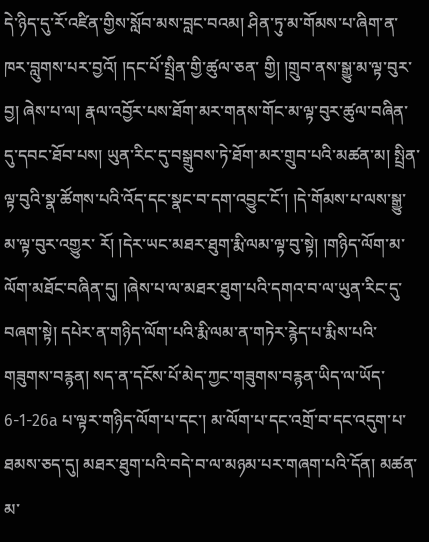དེ་ཉིད་དུ་རོ་འཛིན་གྱིས་སློབ་མས་བླང་བའམ། ཤིན་ཏུ་མ་གོམས་པ་ཞིག་ན་ཁར་བླུགས་པར་བྱའོ། །དང་པོ་སྤྲིན་གྱི་ཚུལ་ཅན་ གྱི། །གྲུབ་ནས་སྒྱུ་མ་ལྟ་བུར་བྱ། ཞེས་པ་ལ། རྣལ་འབྱོར་པས་ཐོག་མར་གནས་གོང་མ་ལྟ་བུར་ཚུལ་བཞིན་དུ་དབང་ཐོབ་པས། ཡུན་རིང་དུ་བསྒྲུབས་ཏེ་ཐོག་མར་གྲུབ་པའི་མཚན་མ། སྤྲིན་ལྟ་བུའི་སྣ་ཚོགས་པའི་འོད་དང་སྣང་བ་དག་འབྱུང་ངོ་། །དེ་གོམས་པ་ལས་སྒྱུ་མ་ལྟ་བུར་འགྱུར་ རོ། །དེར་ཡང་མཐར་ཐུག་རྨི་ལམ་ལྟ་བུ་སྟེ། །གཉིད་ལོག་མ་ལོག་མཐོང་བཞིན་དུ། །ཞེས་པ་ལ་མཐར་ཐུག་པའི་དགའ་བ་ལ་ཡུན་རིང་དུ་བཞག་སྟེ། དཔེར་ན་གཉིད་ལོག་པའི་རྨི་ལམ་ན་གཏེར་རྙེད་པ་རྨིས་པའི་གཟུགས་བརྙན། སད་ན་དངོས་པོ་མེད་ཀྱང་གཟུགས་བརྙན་ཡིད་ལ་ཡོད་ 6-1-26a པ་ལྟར་གཉིད་ལོག་པ་དང་། མ་ལོག་པ་དང་འགྲོ་བ་དང་འདུག་པ་ཐམས་ཅད་དུ། མཐར་ཐུག་པའི་བདེ་བ་ལ་མཉམ་པར་གཞག་པའི་དོན། མཚན་མ་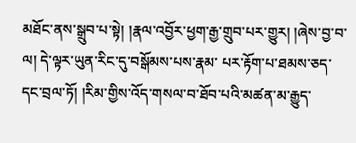མཐོང་ནས་སྒྲུབ་པ་སྟེ། །རྣལ་འབྱོར་ཕྱག་རྒྱ་གྲུབ་པར་གྱུར། །ཞེས་བྱ་བ་ལ། དེ་ལྟར་ཡུན་རིང་དུ་བསྒོམས་པས་རྣམ་ པར་རྟོག་པ་ཐམས་ཅད་དང་བྲལ་ཏོ། །རིམ་གྱིས་འོད་གསལ་བ་ཐོབ་པའི་མཚན་མ་རྒྱུད་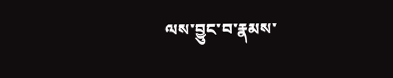ལས་བྱུང་བ་རྣམས་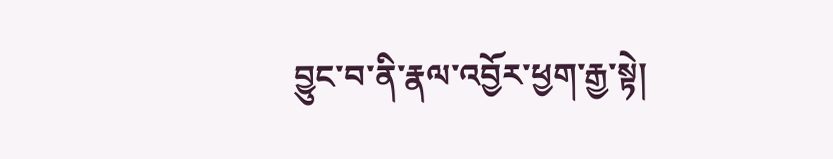བྱུང་བ་ནི་རྣལ་འབྱོར་ཕྱག་རྒྱ་སྟེ།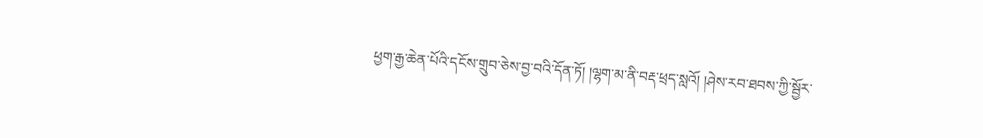ཕྱག་རྒྱ་ཆེན་པོའི་དངོས་གྲུབ་ཅེས་བྱ་བའི་དོན་ཏོ། །ལྷག་མ་ནི་བརྡ་ཕྲད་སླའོ། །ཤེས་རབ་ཐབས་ཀྱི་སྦྱོར་